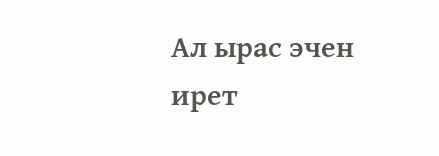Ал ырас эчен ирет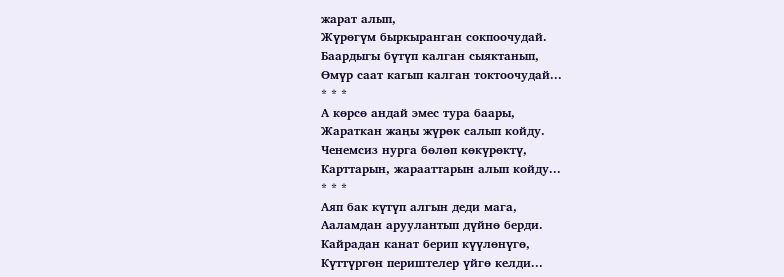жарат алып,
Жүрөгүм быркыранган сокпоочудай.
Баардыгы бүтүп калган сыяктанып,
Өмүр саат кагып калган токтоочудай...
* * *
А көрсө андай эмес тура баары,
Жараткан жаңы жүрөк салып койду.
Ченемсиз нурга бөлөп көкүрөктү,
Карттарын, жарааттарын алып койду...
* * *
Аяп бак күтүп алгын деди мага,
Ааламдан аруулантып дүйнө берди.
Кайрадан канат берип күүлөнүгө,
Күттүргөн периштелер үйгө келди...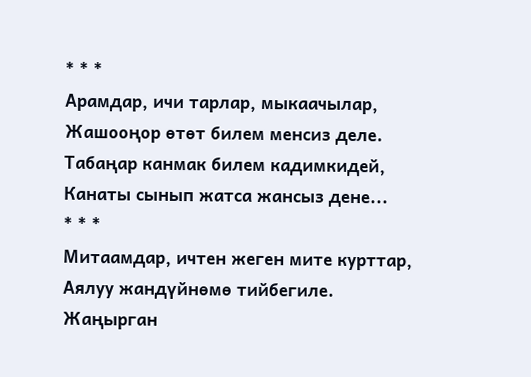* * *
Арамдар, ичи тарлар, мыкаачылар,
Жашооңор өтөт билем менсиз деле.
Табаңар канмак билем кадимкидей,
Канаты сынып жатса жансыз дене...
* * *
Митаамдар, ичтен жеген мите курттар,
Аялуу жандүйнөмө тийбегиле.
Жаңырган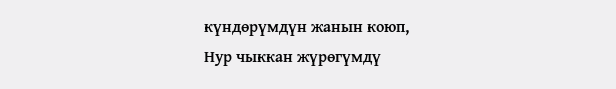күндөрүмдүн жанын коюп,
Нур чыккан жүрөгүмдү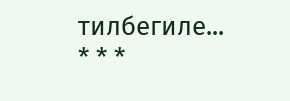тилбегиле...
* * *